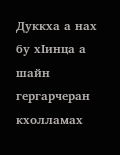Дуккха а нах бу хIинца а шайн гергарчеран кхолламах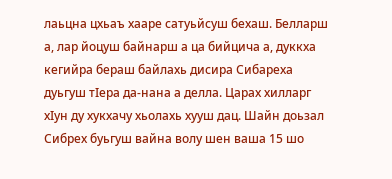лаьцна цхьаъ хааре сатуьйсуш бехаш. Белларш а, лар йоцуш байнарш а ца бийцича а, дуккха кегийра бераш байлахь дисира Сибареха дуьгуш тIера да-нана а делла. Царах хилларг хIун ду хукхачу хьолахь хууш дац. Шайн доьзал Сибрех буьгуш вайна волу шен ваша 15 шо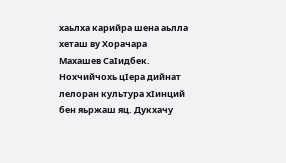хаьлха карийра шена аьлла хеташ ву Хорачара Махашев СаIидбек.
Нохчийчохь цIера дийнат лелоран культура хIинций бен яьржаш яц. Дукхачу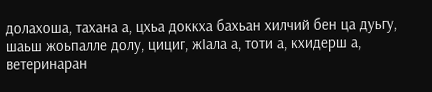долахоша, тахана а, цхьа доккха бахьан хилчий бен ца дуьгу, шаьш жоьпалле долу, цициг, жIала а, тоти а, кхидерш а, ветеринаран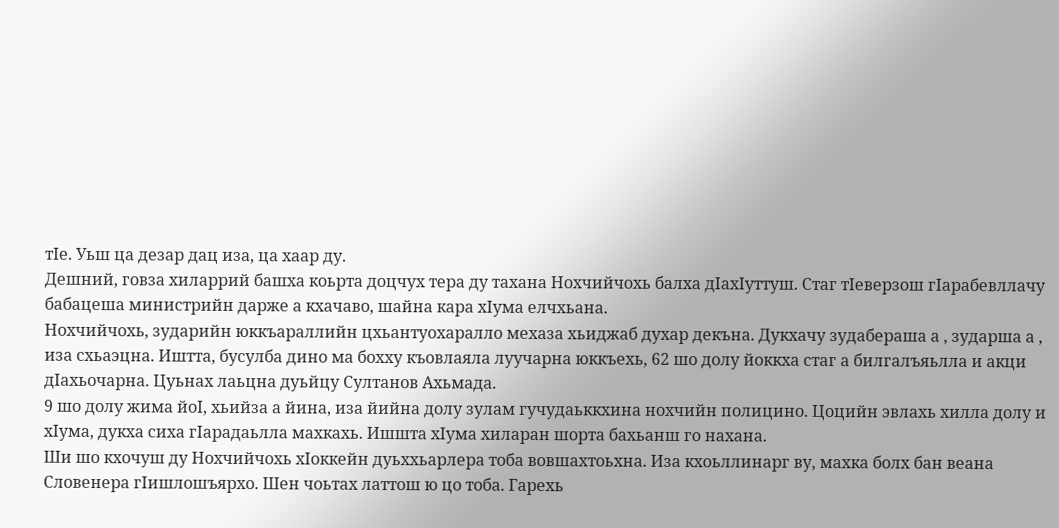тIе. Уьш ца дезар дац иза, ца хаар ду.
Дешний, говза хиларрий башха коьрта доцчух тера ду тахана Нохчийчохь балха дIахIуттуш. Стаг тIеверзош гIарабевллачу бабацеша министрийн дарже а кхачаво, шайна кара хIума елчхьана.
Нохчийчохь, зударийн юккъараллийн цхьантуохаралло мехаза хьиджаб духар декъна. Дукхачу зудабераша а , зударша а , иза схьаэцна. Иштта, бусулба дино ма бохху къовлаяла луучарна юккъехь, 62 шо долу йоккха стаг а билгалъяьлла и акци дIахьочарна. Цуьнах лаьцна дуьйцу Султанов Ахьмада.
9 шо долу жима йоI, хьийза а йина, иза йийна долу зулам гучудаьккхина нохчийн полицино. Цоцийн эвлахь хилла долу и хIума, дукха сиха гIарадаьлла махкахь. Ишшта хIума хиларан шорта бахьанш го нахана.
Ши шо кхочуш ду Нохчийчохь хIоккейн дуьххьарлера тоба вовшахтоьхна. Иза кхоьллинарг ву, махка болх бан веана Словенера гIишлошъярхо. Шен чоьтах латтош ю цо тоба. Гарехь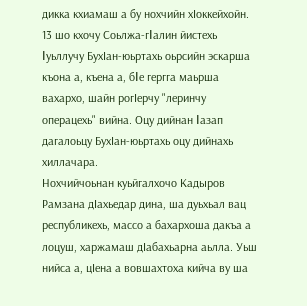дикка кхиамаш а бу нохчийн хIоккейхойн.
13 шо кхочу Соьлжа-гΙалин йистехь Ιуьллучу БухIан-юьртахь оьрсийн эскарша къона а, къена а, бΙе гергга маьрша вахархо, шайн рогIерчу "леринчу операцехь" вийна. Оцу дийнан Ιазап дагалоьцу БухIан-юьртахь оцу дийнахь хиллачара.
Нохчийчоьнан куьйгалхочо Кадыров Рамзана дIахьедар дина, ша дуьхьал вац республикехь, массо а бахархоша дакъа а лоцуш, харжамаш дIабахьарна аьлла. Уьш нийса а, цIена а вовшахтоха кийча ву ша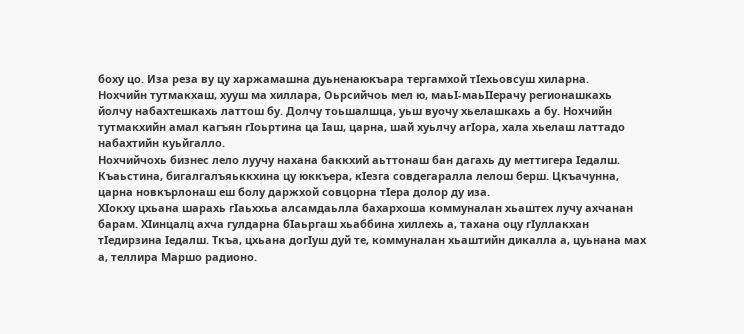боху цо. Иза реза ву цу харжамашна дуьненаюкъара тергамхой тIехьовсуш хиларна.
Нохчийн тутмакхаш, хууш ма хиллара, Оьрсийчоь мел ю, маьI-маьIIерачу регионашкахь йолчу набахтешкахь латтош бу. Долчу тоьшалшца, уьш вуочу хьелашкахь а бу. Нохчийн тутмакхийн амал кагъян гIоьртина ца Iаш, царна, шай хуьлчу агIора, хала хьелаш латтадо набахтийн куьйгалло.
Нохчийчохь бизнес лело луучу нахана баккхий аьттонаш бан дагахь ду меттигера Iедалш. Къаьстина, бигалгалъяьккхина цу юккъера, кIезга совдегаралла лелош берш. Цкъачунна, царна новкърлонаш еш болу даржхой совцорна тIера долор ду иза.
ХIокху цхьана шарахь гIаьххьа алсамдаьлла бахархоша коммуналан хьаштех лучу ахчанан барам. ХIинцалц ахча гулдарна бIаьргаш хьаббина хиллехь а, тахана оцу гIуллакхан тIедирзина Iедалш. Ткъа, цхьана догIуш дуй те, коммуналан хьаштийн дикалла а, цуьнана мах а, теллира Маршо радионо.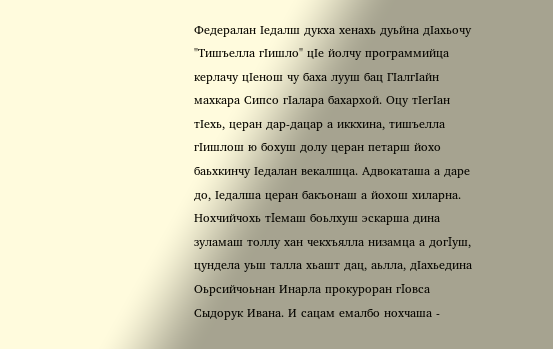Федералан Iедалш дукха хенахь дуьйна дIахьочу "Тишъелла гIишло" цIе йолчу программийца керлачу цIенош чу баха лууш бац ГIалгIайн махкара Сипсо гIалара бахархой. Оцу тIегIан тIехь, церан дар-дацар а иккхина, тишъелла гIишлош ю бохуш долу церан петарш йохо баьхкинчу Iедалан векалшца. Адвокаташа а даре до, Iедалша церан бакъонаш а йохош хиларна.
Нохчийчохь тΙемаш боьлхуш эскарша дина зуламаш толлу хан чекхъялла низамца а догΙуш, цундела уьш талла хьашт дац, аьлла, дIахьедина Оьрсийчоьнан Инарла прокуроран гΙовса Сыдорук Ивана. И сацам емалбо нохчаша -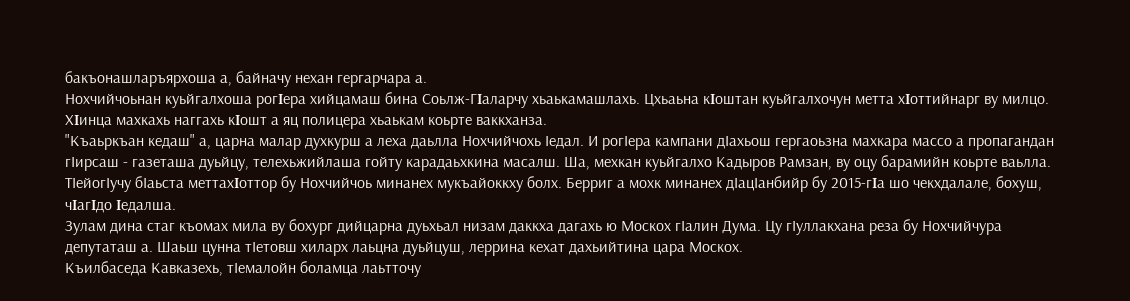бакъонашларъярхоша а, байначу нехан гергарчара а.
Нохчийчоьнан куьйгалхоша рогΙера хийцамаш бина Соьлж-ГΙаларчу хьаькамашлахь. Цхьаьна кΙоштан куьйгалхочун метта хΙоттийнарг ву милцо. ХΙинца махкахь наггахь кΙошт а яц полицера хьаькам коьрте ваккханза.
"Къаьркъан кедаш" а, царна малар духкурш а леха даьлла Нохчийчохь Iедал. И рогIера кампани дIахьош гергаоьзна махкара массо а пропагандан гIирсаш - газеташа дуьйцу, телехьжийлаша гойту карадаьхкина масалш. Ша, мехкан куьйгалхо Кадыров Рамзан, ву оцу барамийн коьрте ваьлла.
ТIейогIучу бIаьста меттахΙоттор бу Нохчийчоь минанех мукъайоккху болх. Берриг а мохк минанех дIацIанбийр бу 2015-гΙа шо чекхдалале, бохуш, чΙагΙдо Ιедалша.
Зулам дина стаг къомах мила ву бохург дийцарна дуьхьал низам даккха дагахь ю Москох гIалин Дума. Цу гIуллакхана реза бу Нохчийчура депутаташ а. Шаьш цунна тIетовш хиларх лаьцна дуьйцуш, леррина кехат дахьийтина цара Москох.
Къилбаседа Кавказехь, тIемалойн боламца лаьтточу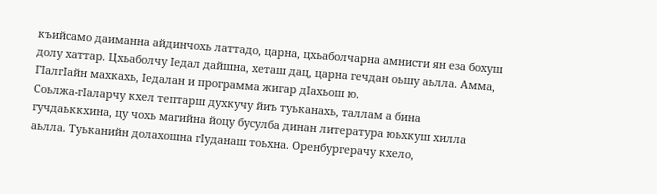къийсамо даиманна айдинчохь латтадо, царна, цхьаболчарна амнисти ян еза бохуш долу хаттар. Цхьаболчу Iедал дайшна, хеташ дац, царна гечдан оьшу аьлла. Амма, ГIалгIайн махкахь, Iедалан и программа жигар дIахьош ю.
Соьлжа-гIаларчу кхел тептарш духкучу йиъ туьканахь, таллам а бина гучдаьккхина, цу чохь магийна йоцу бусулба динан литература юьхкуш хилла аьлла. Туьканийн долахошна гIуданаш тоьхна. Оренбургерачу кхело,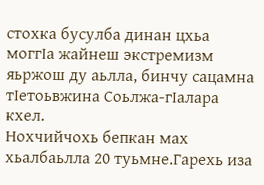стохка бусулба динан цхьа моггIа жайнеш экстремизм яьржош ду аьлла, бинчу сацамна тIетоьвжина Соьлжа-гIалара кхел.
Нохчийчохь бепкан мах хьалбаьлла 20 туьмне.Гарехь иза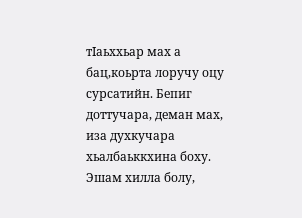тIаьххьар мах а бац,коьрта лоручу оцу сурсатийн. Бепиг доттучара, деман мах, иза духкучара хьалбаьккхина боху. Эшам хилла болу,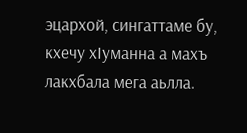эцархой, сингаттаме бу, кхечу хIуманна а махъ лакхбала мега аьлла.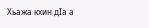Хьажа кхин дIа а